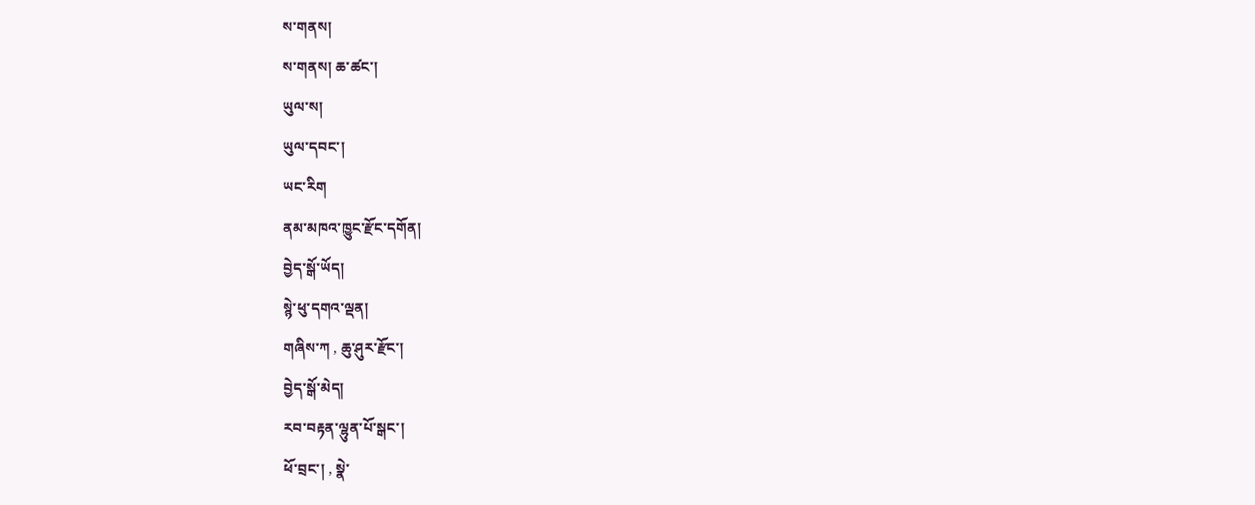ས་གནས།
ས་གནས། ཆ་ཚང་།
ཡུལ་ས།
ཡུལ་དབང་།
ཡང་རིག
ནམ་མཁའ་ཁྱུང་རྫོང་དགོན།
བྱེད་སྒོ་ཡོད།
སྙེ་ཕུ་དགའ་ལྡན།
གཞིས་ཀ , ཆུ་ཤུར་རྫོང་།
བྱེད་སྒོ་མེད།
རབ་བརྟན་ལྷུན་པོ་སྒང་།
ཕོ་བྲང་། , སྣེ་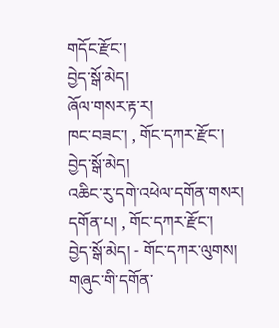གདོང་རྫོང་།
བྱེད་སྒོ་མེད།
ཞོལ་གསར་རྟ་ར།
ཁང་བཟང་། , གོང་དཀར་རྫོང་།
བྱེད་སྒོ་མེད།
འཆིང་རུ་དགེ་འཕེལ་དགོན་གསར།
དགོན་པ། , གོང་དཀར་རྫོང་།
བྱེད་སྒོ་མེད། - གོང་དཀར་ལུགས།
གཞུང་གི་དགོན་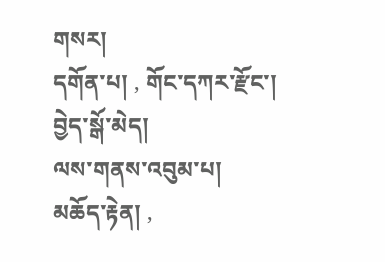གསར།
དགོན་པ། , གོང་དཀར་རྫོང་།
བྱེད་སྒོ་མེད།
ལས་གནས་འབུམ་པ།
མཆོད་རྟེན། ,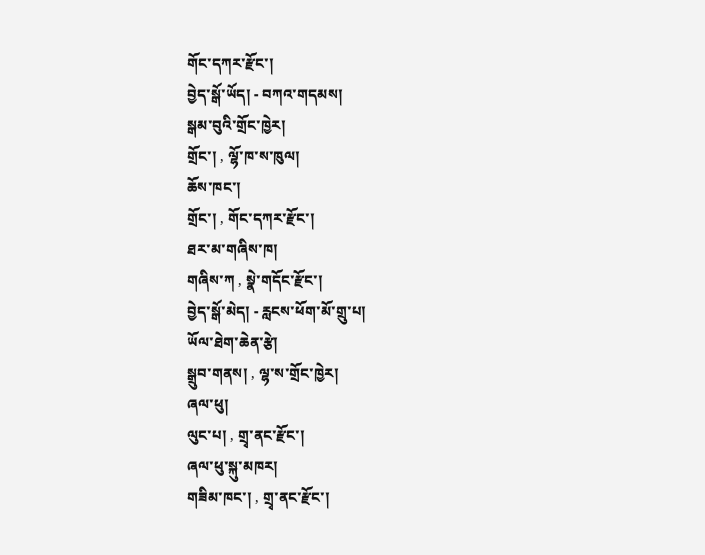གོང་དཀར་རྫོང་།
བྱེད་སྒོ་ཡོད། - བཀའ་གདམས།
སྒམ་བུའི་གྲོང་ཁྱེར།
གྲོང་། , ལྷོ་ཁ་ས་ཁུལ།
ཆོས་ཁང་།
གྲོང་། , གོང་དཀར་རྫོང་།
ཐར་མ་གཞིས་ཁ།
གཞིས་ཀ , སྣེ་གདོང་རྫོང་།
བྱེད་སྒོ་མེད། - རླངས་ཕོག་མོ་གྲུ་པ།
ཡོལ་ཐེག་ཆེན་རྩེ།
སྒྲུབ་གནས། , ལྷ་ས་གྲོང་ཁྱེར།
ཞལ་ཕུ།
ལུང་པ། , གྲྭ་ནང་རྫོང་།
ཞལ་ཕུ་སྐུ་མཁར།
གཟིམ་ཁང་། , གྲྭ་ནང་རྫོང་།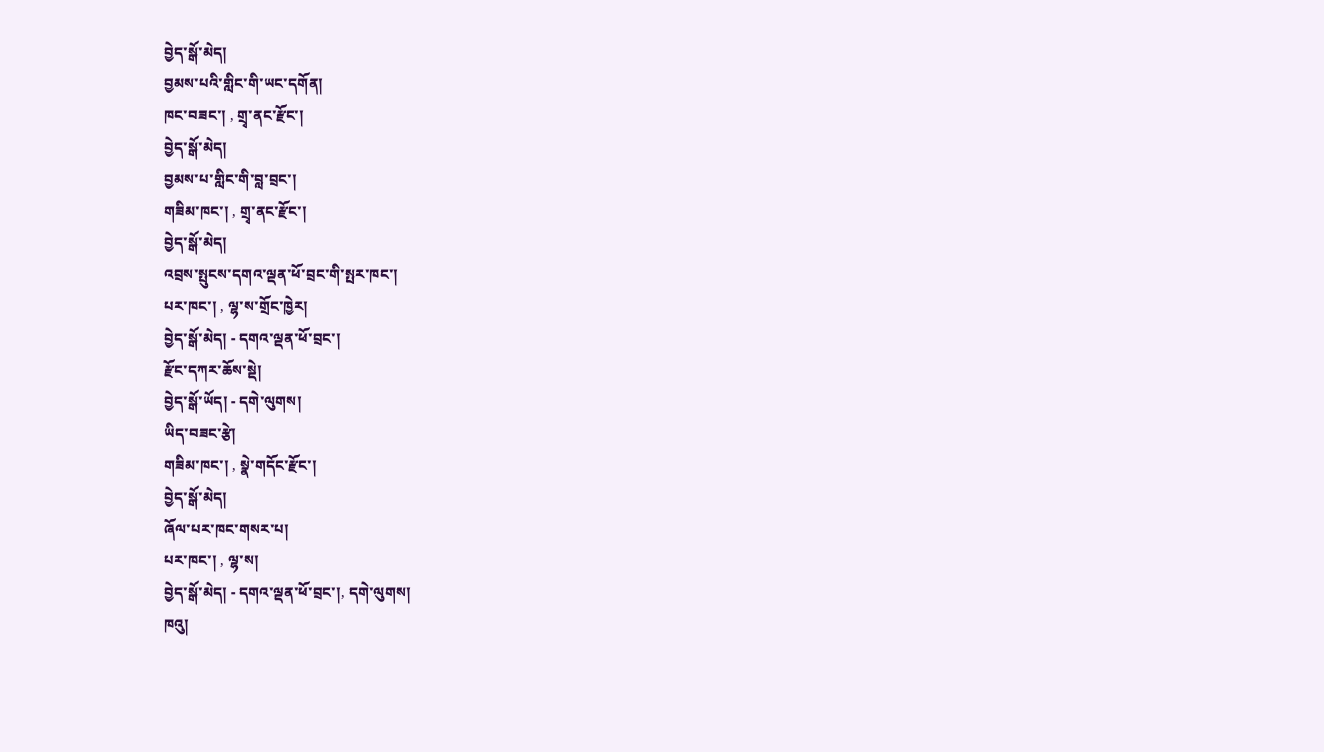བྱེད་སྒོ་མེད།
བྱམས་པའི་གླིང་གི་ཡང་དགོན།
ཁང་བཟང་། , གྲྭ་ནང་རྫོང་།
བྱེད་སྒོ་མེད།
བྱམས་པ་གླིང་གི་བླ་བྲང་།
གཟིམ་ཁང་། , གྲྭ་ནང་རྫོང་།
བྱེད་སྒོ་མེད།
འབྲས་སྤུངས་དགའ་ལྡན་ཕོ་བྲང་གི་སྤར་ཁང་།
པར་ཁང་། , ལྷ་ས་གྲོང་ཁྱེར།
བྱེད་སྒོ་མེད། - དགའ་ལྡན་ཕོ་བྲང་།
རྫོང་དཀར་ཆོས་སྡེ།
བྱེད་སྒོ་ཡོད། - དགེ་ལུགས།
ཡིད་བཟང་རྩེ།
གཟིམ་ཁང་། , སྣེ་གདོང་རྫོང་།
བྱེད་སྒོ་མེད།
ཞོལ་པར་ཁང་གསར་པ།
པར་ཁང་། , ལྷ་ས།
བྱེད་སྒོ་མེད། - དགའ་ལྡན་ཕོ་བྲང་།, དགེ་ལུགས།
ཁའུ།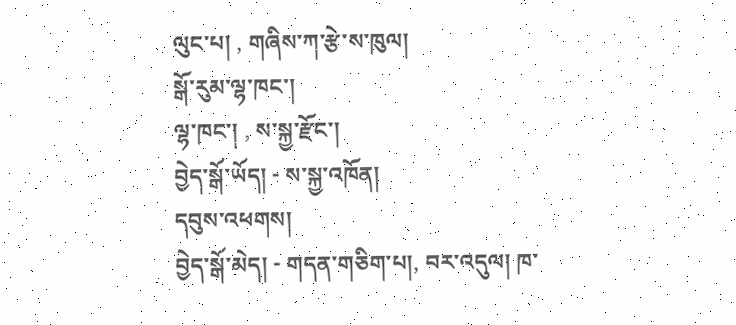ལུང་པ། , གཞིས་ཀ་རྩེ་ས་ཁུལ།
སྒོ་རུམ་ལྷ་ཁང་།
ལྷ་ཁང་། , ས་སྐྱ་རྫོང་།
བྱེད་སྒོ་ཡོད། - ས་སྐྱ་འཁོན།
དབུས་འཕགས།
བྱེད་སྒོ་མེད། - གདན་གཅིག་པ།, བར་འདུལ། ཁ་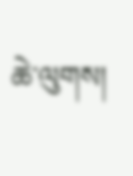ཆེ་ལུགས།